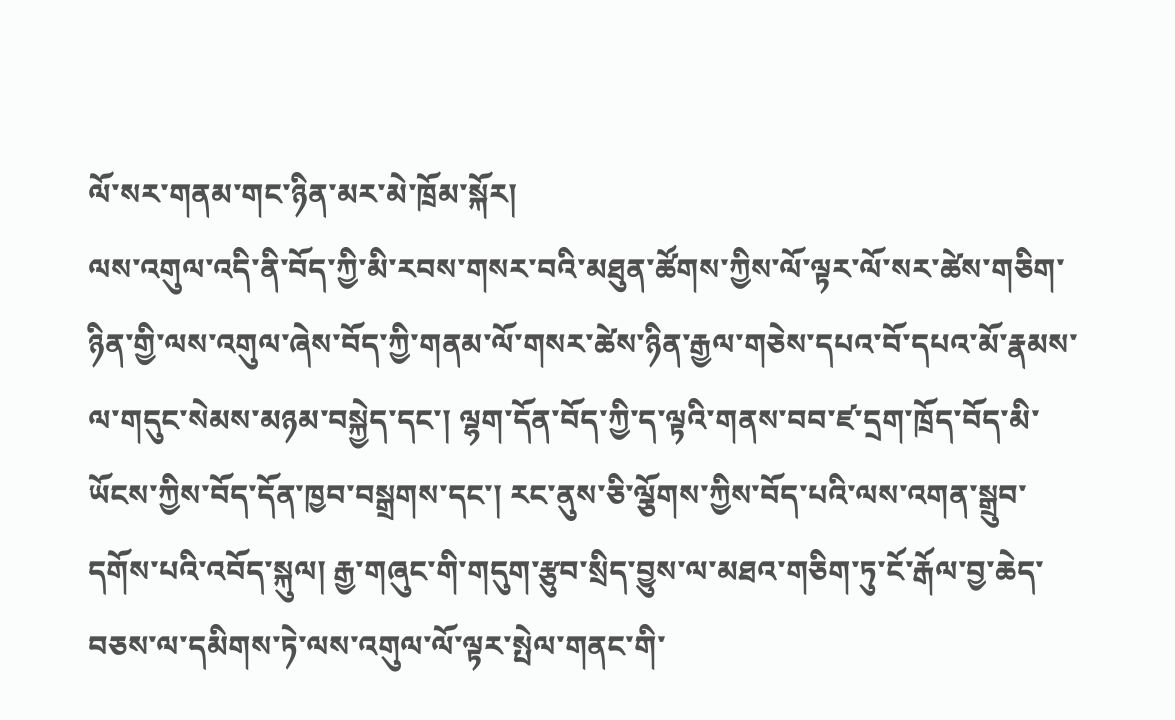ལོ་སར་གནམ་གང་ཉིན་མར་མེ་ཁྲོམ་སྐོར།
ལས་འགུལ་འདི་ནི་བོད་ཀྱི་མི་རབས་གསར་བའི་མཐུན་ཚོགས་ཀྱིས་ལོ་ལྟར་ལོ་སར་ཚེས་གཅིག་ཉིན་གྱི་ལས་འགུལ་ཞེས་བོད་ཀྱི་གནམ་ལོ་གསར་ཚེས་ཉིན་རྒྱལ་གཅེས་དཔའ་བོ་དཔའ་མོ་རྣམས་ལ་གདུང་སེམས་མཉམ་བསྐྱེད་དང་། ལྷག་དོན་བོད་ཀྱི་ད་ལྟའི་གནས་བབ་ཛ་དྲག་ཁྲོད་བོད་མི་ཡོངས་ཀྱིས་བོད་དོན་ཁྱབ་བསྒྲགས་དང་། རང་ནུས་ཅི་ལྕོགས་ཀྱིས་བོད་པའི་ལས་འགན་སྒྲུབ་དགོས་པའི་འབོད་སྐུལ། རྒྱ་གཞུང་གི་གདུག་རྩུབ་སྲིད་བྱུས་ལ་མཐའ་གཅིག་ཏུ་ངོ་རྒོལ་བྱ་ཆེད་བཅས་ལ་དམིགས་ཏེ་ལས་འགུལ་ལོ་ལྟར་སྤེལ་གནང་གི་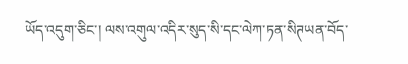ཡོད་འདུག་ཅིང་། ལས་འགུལ་འདིར་སུད་སི་དང་ལེཀ་ཏན་སིཊཡན་བོད་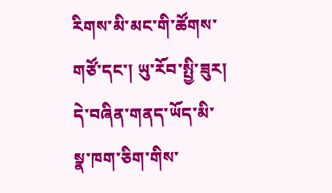རིགས་མི་མང་གི་ཚོགས་གཙོ་དང་། ཡུ་རོབ་སྤྱི་ཟུར། དེ་བཞིན་གནད་ཡོད་མི་སྣ་ཁག་ཅིག་གིས་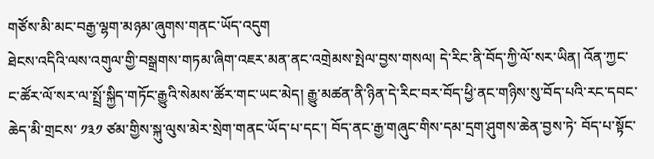གཙོས་མི་མང་བརྒྱ་ལྷག་མཉམ་ཞུགས་གནང་ཡོད་འདུག
ཐེངས་འདིའི་ལས་འགུལ་གྱི་བསྒྲགས་གཏམ་ཞིག་འཇར་མན་ནང་འགྲེམས་སྤེལ་བྱས་གསལ། དེ་རིང་ནི་བོད་ཀྱི་ལོ་སར་ཡིན། འོན་ཀྱང་ང་ཚོར་ལོ་སར་ལ་སྤྲོ་སྐྱིད་གཏོང་རྒྱུའི་སེམས་ཚོར་གང་ཡང་མེད། རྒྱུ་མཚན་ནི་ཉིན་དེ་རིང་བར་བོད་ཕྱི་ནང་གཉིས་སུ་བོད་པའི་རང་དབང་ཆེད་མི་གྲངས་ ༡༣༡ ཙམ་གྱིས་སྐུ་ལུས་མེར་སྲེག་གནང་ཡོད་པ་དང་། བོད་ནང་རྒྱ་གཞུང་གིས་དམ་དྲག་ཤུགས་ཆེན་བྱས་ཏེ་ བོད་པ་སྟོང་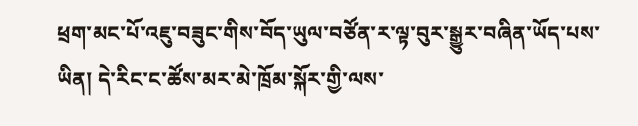ཕྲག་མང་པོ་འཇུ་བཟུང་གིས་བོད་ཡུལ་བཙོན་ར་ལྟ་བུར་སྒྱུར་བཞིན་ཡོད་པས་ཡིན། དེ་རིང་ང་ཚོས་མར་མེ་ཁྲོམ་སྐོར་གྱི་ལས་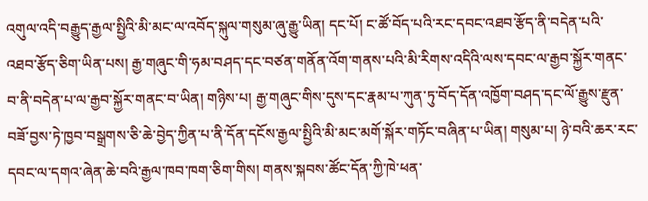འགུལ་འདི་བརྒྱུད་རྒྱལ་སྤྱིའི་མི་མང་ལ་འབོད་སྐུལ་གསུམ་ཞུ་རྒྱུ་ཡིན། དང་པོ། ང་ཚོ་བོད་པའི་རང་དབང་འཐབ་རྩོད་ནི་བདེན་པའི་འཐབ་རྩོད་ཅིག་ཡིན་པས། རྒྱ་གཞུང་གི་ཧམ་བཤད་དང་བཙན་གནོན་འོག་གནས་པའི་མི་རིགས་འདིའི་ལས་དབང་ལ་རྒྱབ་སྐྱོར་གནང་བ་ནི་བདེན་པ་ལ་རྒྱབ་སྐྱོར་གནང་བ་ཡིན། གཉིས་པ། རྒྱ་གཞུང་གིས་དུས་དང་རྣམ་པ་ཀུན་ཏུ་བོད་དོན་འཁྱོག་བཤད་དང་ལོ་རྒྱུས་རྫུན་བཟོ་བྱས་ཏེ་ཁྱབ་བསྒྲགས་ཅི་ཆེ་བྱེད་ཀྱིན་པ་ནི་དོན་དངོས་རྒྱལ་སྤྱིའི་མི་མང་མགོ་སྐོར་གཏོང་བཞིན་པ་ཡིན། གསུམ་པ། ཉེ་བའི་ཆར་རང་དབང་ལ་དགའ་ཞེན་ཆེ་བའི་རྒྱལ་ཁབ་ཁག་ཅིག་གིས། གནས་སྐབས་ཚོང་དོན་ཀྱི་ཁེ་ཕན་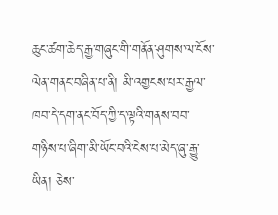ཆུང་ཚག་ཆེད་རྒྱ་གཞུང་གི་གནོན་ཤུགས་ལ་ངོས་ལེན་གནང་བཞིན་པ་ནི། མི་འགྱངས་པར་རྒྱལ་ཁབ་དེ་དག་ནང་བོད་ཀྱི་ད་ལྟའི་གནས་བབ་གཉིས་པ་ཞིག་མི་ཡོང་བའི་ངེས་པ་མེད་ཞུ་རྒྱུ་ཡིན། ཅེས་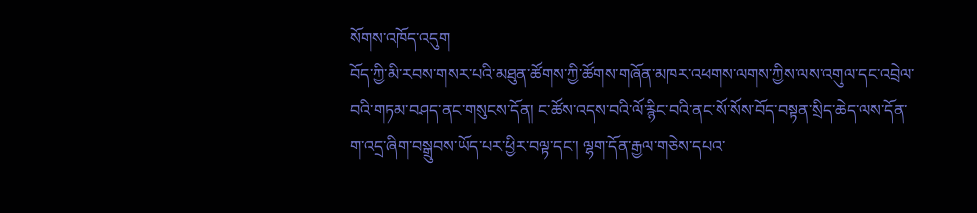སོགས་འཁོད་འདུག
བོད་ཀྱི་མི་རབས་གསར་པའི་མཐུན་ཚོགས་ཀྱི་ཚོགས་གཞོན་མཁར་འཕགས་ལགས་ཀྱིས་ལས་འགུལ་དང་འབྲེལ་བའི་གཏམ་བཤད་ནང་གསུངས་དོན། ང་ཚོས་འདས་བའི་ལོ་རྙིང་བའི་ནང་སོ་སོས་བོད་བསྟན་སྲིད་ཆེད་ལས་དོན་ག་འདྲ་ཞིག་བསྒྲུབས་ཡོད་པར་ཕྱིར་བལྟ་དང་། ལྷག་དོན་རྒྱལ་གཅེས་དཔའ་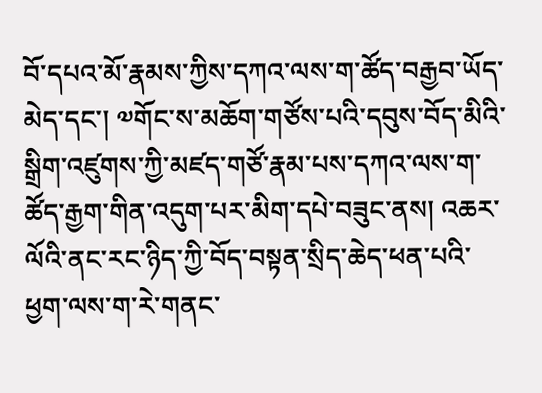བོ་དཔའ་མོ་རྣམས་ཀྱིས་དཀའ་ལས་ག་ཚོད་བརྒྱབ་ཡོད་མེད་དང་། ༧གོང་ས་མཆོག་གཙོས་པའི་དབུས་བོད་མིའི་སྒྲིག་འཛུགས་ཀྱི་མཛད་གཙོ་རྣམ་པས་དཀའ་ལས་ག་ཚོད་རྒྱག་གིན་འདུག་པར་མིག་དཔེ་བཟུང་ནས། འཆར་ལོའི་ནང་རང་ཉིད་ཀྱི་བོད་བསྟན་སྲིད་ཆེད་ཕན་པའི་ཕྱག་ལས་ག་རེ་གནང་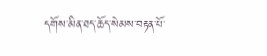དགོས་མིན་ཐད་ཆོད་སེམས་བརྟན་པོ་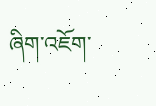ཞིག་འཇོག་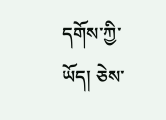དགོས་ཀྱི་ཡོད། ཅེས་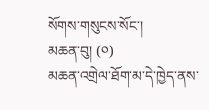སོགས་གསུངས་སོང་།
མཆན་བུ། (༠)
མཆན་འགྲེལ་ཐོག་མ་དེ་ཁྱེད་ནས་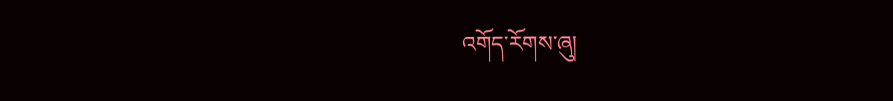འགོད་རོགས་ཞུ།